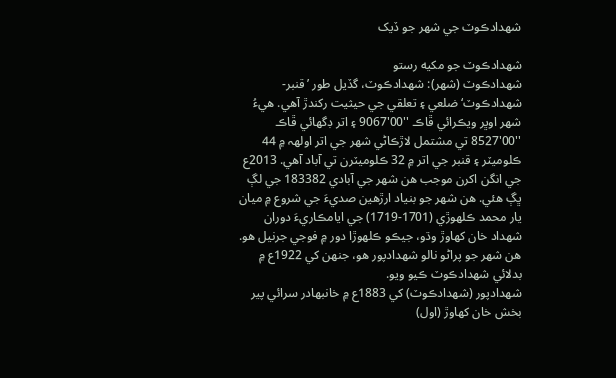شهدادڪوٽ جي شهر جو ڏيک

شهدادڪوٽ جو مکيه رستو
شھدادڪوٽ (شھر): شهدادڪوٽ، گڏيل طور ’قنبر- شھدادڪوٽ‘ ضلعي ۽ تعلقي جي حيثيت رکندڙ آهي. هيءُ شھر اوڀر ويڪرائي ڦاڪ ''00'9067 ۽ اتر ڊگهائي ڦاڪ ''00'8527 تي مشتمل لاڙڪاڻي شھر جي اتر اولھہ ۾ 44 ڪلوميٽر ۽ قنبر جي اتر ۾ 32 ڪلوميٽرن تي آباد آهي. 2013ع جي انگن اکرن موجب هن شھر جي آبادي 183382 جي لڳ ڀڳ هئي. هن شھر جو بنياد ارڙهين صديءَ جي شروع ۾ ميان يار محمد ڪلهوڙي (1701-1719) جي ايامڪاريءَ دوران شھداد خان کهاوڙ وڌو، جيڪو ڪلهوڙا دور ۾ فوجي جرنيل هو. هن شھر جو پراڻو نالو شھدادپور هو، جنهن کي 1922ع ۾ بدلائي شھدادڪوٽ ڪيو ويو.
شھدادپور (شھدادڪوٽ) کي 1883ع ۾ خانبهادر سرائي پير بخش خان کهاوڙ (اول)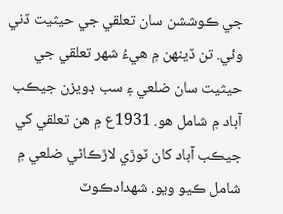جي ڪوششن سان تعلقي جي حيثيت ڏني وئي. تن ڏينهن ۾ هيءُ شھر تعلقي جي حيثيت سان ضلعي ۽ سب ڊويزن جيڪب آباد ۾ شامل هو. 1931ع ۾ هن تعلقي کي جيڪب آباد کان ٽوڙي لاڙڪاڻي ضلعي ۾ شامل ڪيو ويو. شھدادڪوٽ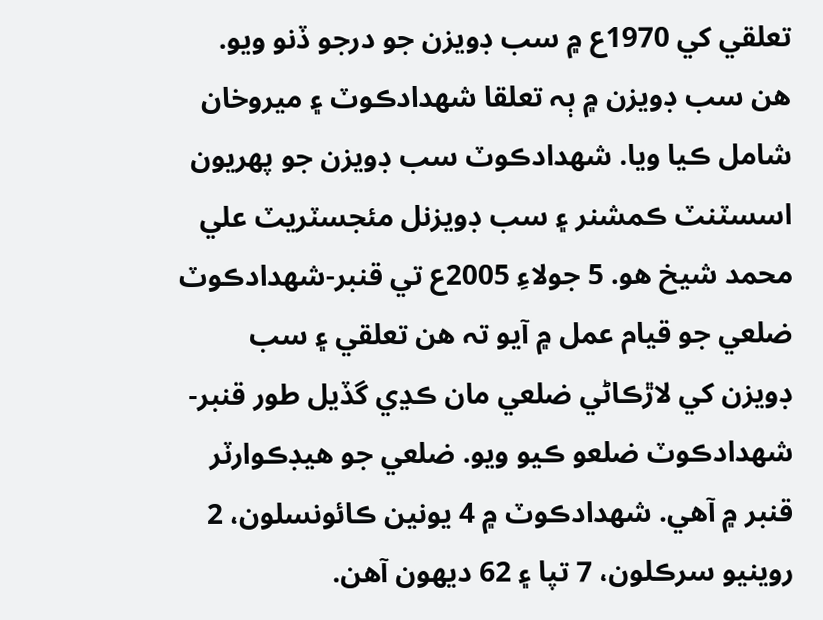تعلقي کي 1970ع ۾ سب ڊويزن جو درجو ڏنو ويو. هن سب ڊويزن ۾ ٻہ تعلقا شھدادڪوٽ ۽ ميروخان شامل ڪيا ويا. شھدادڪوٽ سب ڊويزن جو پهريون اسسٽنٽ ڪمشنر ۽ سب ڊويزنل مئجسٽريٽ علي محمد شيخ هو. 5 جولاءِ 2005ع تي قنبر-شھدادڪوٽ ضلعي جو قيام عمل ۾ آيو تہ هن تعلقي ۽ سب ڊويزن کي لاڙڪاڻي ضلعي مان ڪڍي گڏيل طور قنبر-شھدادڪوٽ ضلعو ڪيو ويو. ضلعي جو هيڊڪوارٽر قنبر ۾ آهي. شھدادڪوٽ ۾ 4 يونين ڪائونسلون، 2 روينيو سرڪلون، 7 تپا ۽ 62 ديهون آهن.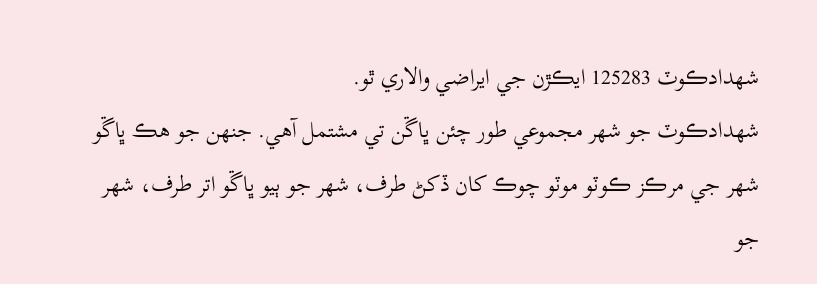شھدادڪوٽ 125283 ايڪڙن جي ايراضي والاري ٿو.
شھدادڪوٽ جو شھر مجموعي طور چئن ڀاڱن تي مشتمل آهي. جنهن جو هڪ ڀاڱو شھر جي مرڪز ڪوٽو موٽو چوڪ کان ڏکڻ طرف، شھر جو ٻيو ڀاڱو اتر طرف، شھر جو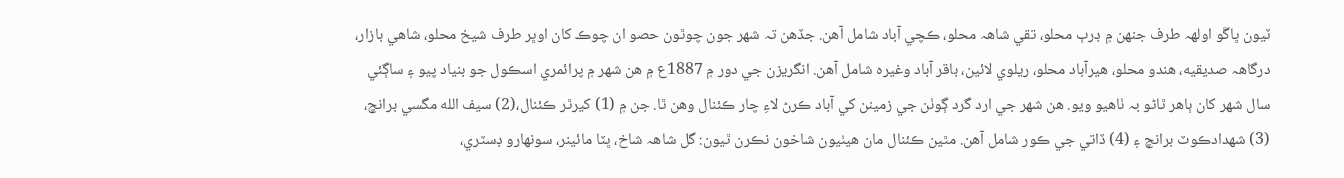ٽيون ڀاڱو اولھہ طرف جنهن ۾ ڊرٻ محلو، تقي شاھہ محلو، ڪچي آباد شامل آهن. جڏهن تہ شھر جون چوٿون حصو ان چوڪ کان اوڀر طرف شيخ محلو، شاهي بازار، درگاھہ صديقيه، هندو محلو، هيرآباد محلو، ريلوي لائين، باقر آباد وغيرہ شامل آهن. انگريزن جي دور ۾ 1887ع ۾ هن شھر ۾ پرائمري اسڪول جو بنياد پيو ۽ ساڳئي سال شھر کان ٻاهر ٿاڻو بہ ٺاهيو ويو. هن شھر جي ارد گرد ڳوٺن جي زمينن کي آباد ڪرڻ لاءِ چار ڪئنال وهن ٿا. جن ۾ (1) کيرٿر ڪئنال،(2) سيف الله مگسي برانچ، (3) شھدادڪوٽ برانچ ۽ (4) ڏاتي جي ڪور شامل آهن. مٿين ڪئنال مان هيٺيون شاخون نڪرن ٿيون: گل شاھہ شاخ، ڀٽا مائينر، سونهارو ڊسٽري،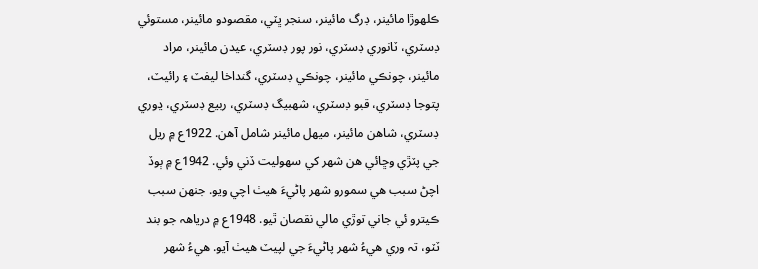ڪلهوڙا مائينر، ڊرگ مائينر، سنجر ڀٽي، مقصودو مائينر، مستوئي ڊسٽري، ٽانوري ڊسٽري، نور پور ڊسٽري، عيدن مائينر، مراد مائينر، چونڪي مائينر، چونڪي ڊسٽري، گنداخا ليفٽ ۽ رائيٽ، پتوجا ڊسٽري، قبو ڊسٽري، شهبيگ ڊسٽري، ربيع ڊسٽري، ڍوري ڊسٽري، شاهن مائينر، ميهل مائينر شامل آهن. 1922ع ۾ ريل جي پٽڙي وڇائي هن شھر کي سهوليت ڏني وئي. 1942ع ۾ ٻوڏ اچڻ سبب هي سمورو شھر پاڻيءَ هيٺ اچي ويو. جنهن سبب ڪيترو ئي جاني توڙي مالي نقصان ٿيو. 1948ع ۾ درياھہ جو بند ٽٽو، تہ وري هيءُ شھر پاڻيءَ جي لپيٽ هيٺ آيو. هيءُ شھر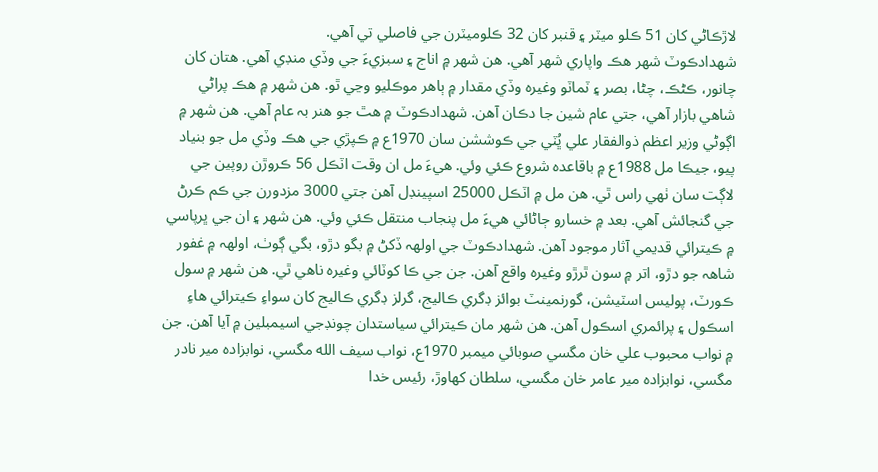لاڙڪاڻي کان 51 ڪلو ميٽر ۽ قنبر کان 32 ڪلوميٽرن جي فاصلي تي آهي.
شھدادڪوٽ شھر هڪ واپاري شھر آهي. هن شھر ۾ اناج ۽ سبزيءَ جي وڏي منڊي آهي. هتان کان چانور، ڪڻڪ، چڻا، بصر ۽ ٽماٽو وغيرہ وڏي مقدار ۾ ٻاهر موڪليو وڃي ٿو. هن شھر ۾ هڪ پراڻي شاهي بازار آهي، جتي عام شين جا دڪان آهن. شھدادڪوٽ ۾ هٿ جو هنر بہ عام آهي. هن شھر ۾ اڳوڻي وزير اعظم ذوالفقار علي ڀُٽي جي ڪوششن سان 1970ع ۾ ڪپڙي جي هڪ وڏي مل جو بنياد پيو، جيڪا مل 1988ع ۾ باقاعدہ شروع ڪئي وئي. هيءَ مل ان وقت اٽڪل 56 ڪروڙن روپين جي لاڳت سان ٺھي راس ٿي. هن مل ۾ اٽڪل 25000 اسپينڊل آهن جتي 3000 مزدورن جي ڪم ڪرڻ جي گنجائش آهي. بعد ۾ خسارو ڄاڻائي هيءَ مل پنجاب منتقل ڪئي وئي. هن شھر ۽ ان جي ڀرپاسي ۾ ڪيترائي قديمي آثار موجود آهن. شھدادڪوٽ جي اولھہ ڏکڻ ۾ بگو دڙو، بگي ڳوٺ، اولھہ ۾ غفور شاھہ جو دڙو، اتر ۾ سون ٿرڙو وغيرہ واقع آهن. جن جي ڪا کوٽائي وغيرہ ناهي ٿي. هن شھر ۾ سول ڪورٽ، پوليس اسٽيشن، گورنمينٽ بوائز ڊگري ڪاليج، گرلز ڊگري ڪاليج کان سواءِ ڪيترائي هاءِ اسڪول ۽ پرائمري اسڪول آهن. هن شھر مان ڪيترائي سياستدان چونڊجي اسيمبلين ۾ آيا آهن. جن ۾ نواب محبوب علي خان مگسي صوبائي ميمبر 1970ع، نواب سيف الله مگسي، نوابزاده مير نادر مگسي، نوابزاده مير عامر خان مگسي، سلطان کهاوڙ، رئيس خدا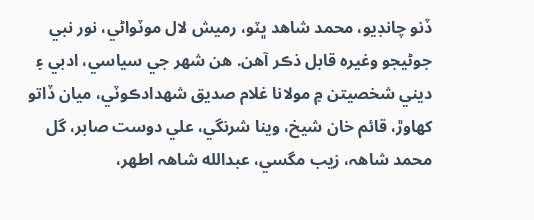ڏنو چانڊيو، محمد شاهد ڀٽو، رميش لال موٽواڻي، نور نبي جوڻيجو وغيرہ قابل ذڪر آهن. هن شھر جي سياسي، ادبي ۽ ديني شخصيتن ۾ مولانا غلام صديق شهدادڪوٽي، ميان ڏاتو کهاوڙ، قائم خان شيخ، وينا شرنگي، علي دوست صابر، گل محمد شاھہ، زيب مگسي، عبدالله شاھہ اطهر،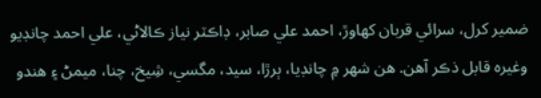ضمير کرل، سرائي قربان کهاوڙ، احمد علي صابر، ڊاڪٽر نياز ڪالاڻي، علي احمد چانڊيو وغيرہ قابل ذڪر آهن. هن شھر ۾ چانڊيا، ٻرڙا، سيد، مگسي، شِيخ، چنا، ميمڻ ۽ هندو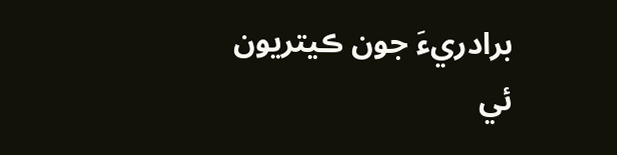برادريءَ جون ڪيتريون ئي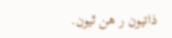ذاتيون ر هن ٿيون.